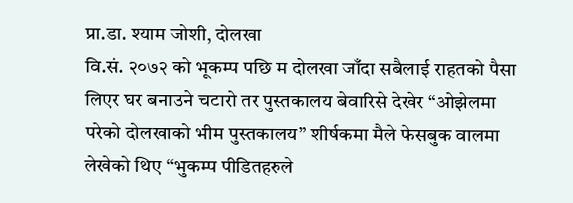प्रा.डा. श्याम जोशी, दोलखा
वि.सं. २०७२ को भूकम्प पछि म दोलखा जाँदा सबैलाई राहतको पैसा लिएर घर बनाउने चटारो तर पुस्तकालय बेवारिसे देखेर “ओझेलमा परेको दोलखाको भीम पुस्तकालय” शीर्षकमा मैले फेसबुक वालमा लेखेको थिए “भुकम्प पीडितहरुले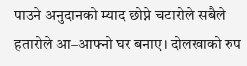पाउने अनुदानको म्याद छोप्ने चटारोले सबैले हतारोले आ–आफ्नो घर बनाए। दोलखाको रुप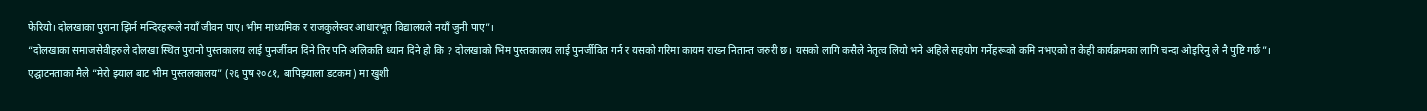फेरियो। दोलखाका पुराना झिर्न मन्दिरहरूले नयाँ जीवन पाए। भीम माध्यमिक र राजकुलेस्वर आधारभूत विद्यालयले नयाँ जुनी पाए”।
“दोलखाका समाजसेवीहरुले दोलखा स्थित पुरानो पुस्तकालय लाई पुनर्जीवन दिने तिर पनि अलिकति ध्यान दिने हो कि ? दोलखाको भिम पुस्तकालय लाई पुनर्जीवित गर्न र यसको गरिमा कायम राख्न नितान्त जरुरी छ। यसको लागि कसैले नेतृत्व लियो भने अहिले सहयोग गर्नेहरूको कमि नभएको त केही कार्यक्रमका लागि चन्दा ओइरिनु ले नै पुष्टि गर्छ”।
एद्घाटनताका मैले “मेरो झ्याल बाट भीम पुस्तलकालय” (२६ पुष २०८१, बापिझ्याला डटकम) मा खुशी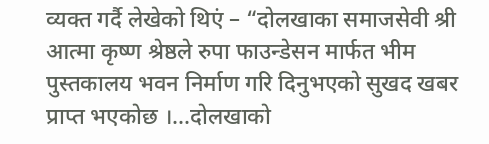व्यक्त गर्दै लेखेको थिएं – “दोलखाका समाजसेवी श्री आत्मा कृष्ण श्रेष्ठले रुपा फाउन्डेसन मार्फत भीम पुस्तकालय भवन निर्माण गरि दिनुभएको सुखद खबर प्राप्त भएकोछ ।...दोलखाको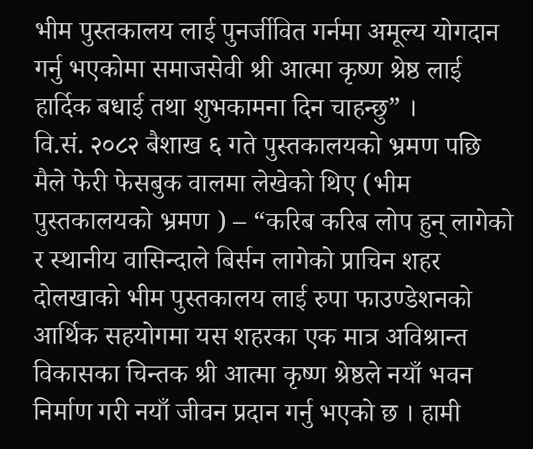भीम पुस्तकालय लाई पुनर्जीवित गर्नमा अमूल्य योगदान गर्नु भएकोमा समाजसेवी श्री आत्मा कृष्ण श्रेष्ठ लाई हार्दिक बधाई तथा शुभकामना दिन चाहन्छु” ।
वि.सं. २०८२ बैशाख ६ गते पुस्तकालयको भ्रमण पछि मैले फेरी फेसबुक वालमा लेखेको थिए (भीम पुस्तकालयको भ्रमण ) – “करिब करिब लोप हुन् लागेको र स्थानीय वासिन्दाले बिर्सन लागेको प्राचिन शहर दोलखाको भीम पुस्तकालय लाई रुपा फाउण्डेशनको आर्थिक सहयोगमा यस शहरका एक मात्र अविश्रान्त विकासका चिन्तक श्री आत्मा कृष्ण श्रेष्ठले नयाँ भवन निर्माण गरी नयाँ जीवन प्रदान गर्नु भएको छ । हामी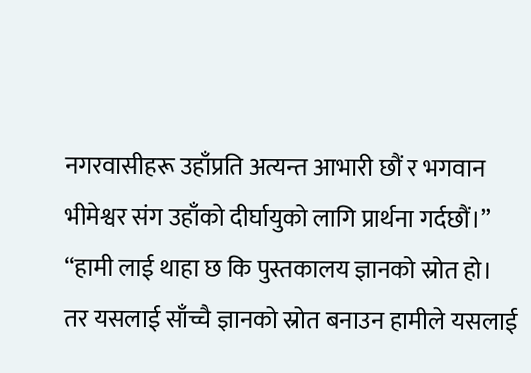नगरवासीहरू उहाँप्रति अत्यन्त आभारी छौं र भगवान भीमेश्वर संग उहाँको दीर्घायुको लागि प्रार्थना गर्दछौं।”
“हामी लाई थाहा छ कि पुस्तकालय ज्ञानको स्रोत हो। तर यसलाई साँच्चै ज्ञानको स्रोत बनाउन हामीले यसलाई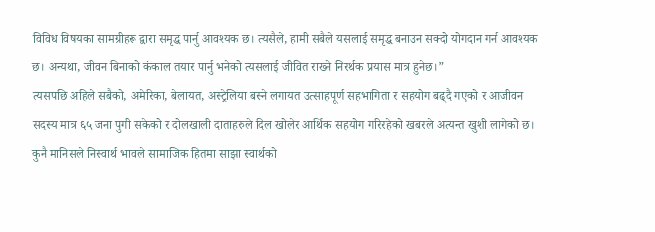विविध विषयका सामग्रीहरू द्वारा समृद्ध पार्नु आवश्यक छ। त्यसैले, हामी सबैले यसलाई समृद्ध बनाउन सक्दो योगदान गर्न आवश्यक छ। अन्यथा, जीवन बिनाको कंकाल तयार पार्नु भनेको त्यसलाई जीवित राख्ने निरर्थक प्रयास मात्र हुनेछ।”
त्यसपछि अहिले सबैको, अमेरिका, बेलायत, अस्ट्रेलिया बस्ने लगायत उत्साहपूर्ण सहभागिता र सहयोग बढ्दै गएको र आजीवन सदस्य मात्र ६५ जना पुगी सकेको र दोलखाली दाताहरुले दिल खोलेर आर्थिक सहयोग गरिरहेको खबरले अत्यन्त खुशी लागेको छ। कुनै मानिसले निस्वार्थ भावले सामाजिक हितमा साझा स्वार्थको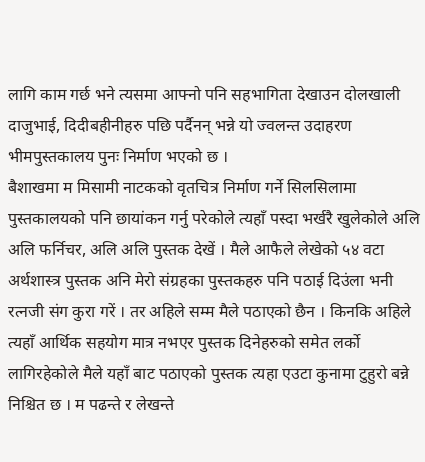लागि काम गर्छ भने त्यसमा आफ्नो पनि सहभागिता देखाउन दोलखाली दाजुभाई, दिदीबहीनीहरु पछि पर्दैनन् भन्ने यो ज्वलन्त उदाहरण भीमपुस्तकालय पुनः निर्माण भएको छ ।
बैशाखमा म मिसामी नाटकको वृतचित्र निर्माण गर्ने सिलसिलामा पुस्तकालयको पनि छायांकन गर्नु परेकोले त्यहाँ पस्दा भर्खरै खुलेकोले अलि अलि फर्निचर, अलि अलि पुस्तक देखें । मैले आफैले लेखेको ५४ वटा अर्थशास्त्र पुस्तक अनि मेरो संग्रहका पुस्तकहरु पनि पठाई दिउंला भनी रत्नजी संग कुरा गरें । तर अहिले सम्म मैले पठाएको छैन । किनकि अहिले त्यहाँ आर्थिक सहयोग मात्र नभएर पुस्तक दिनेहरुको समेत लर्को लागिरहेकोले मैले यहाँ बाट पठाएको पुस्तक त्यहा एउटा कुनामा टुहुरो बन्ने निश्चित छ । म पढन्ते र लेखन्ते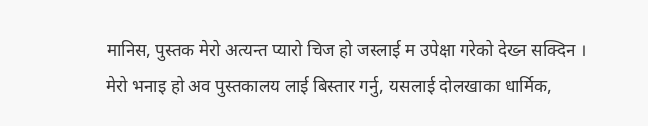मानिस, पुस्तक मेरो अत्यन्त प्यारो चिज हो जस्लाई म उपेक्षा गरेको देख्न सक्दिन ।
मेरो भनाइ हो अव पुस्तकालय लाई बिस्तार गर्नु, यसलाई दोलखाका धार्मिक,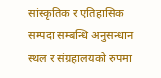सांस्कृतिक र एतिहासिक सम्पदा सम्बन्धि अनुसन्धान स्थल र संग्रहालयको रुपमा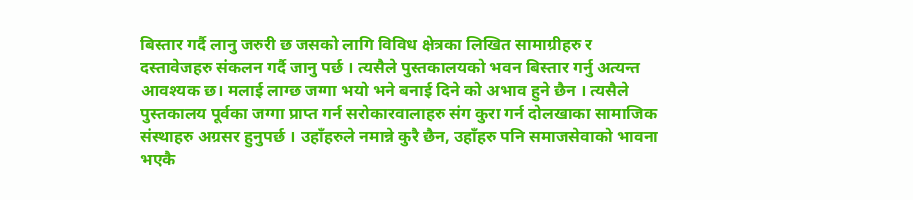बिस्तार गर्दै लानु जरुरी छ जसको लागि विविध क्षेत्रका लिखित सामाग्रीहरु र दस्तावेजहरु संकलन गर्दै जानु पर्छ । त्यसैले पुस्तकालयको भवन बिस्तार गर्नु अत्यन्त आवश्यक छ। मलाई लाग्छ जग्गा भयो भने बनाई दिने को अभाव हुने छैन । त्यसैले पुस्तकालय पूर्वका जग्गा प्राप्त गर्न सरोकारवालाहरु संग कुरा गर्न दोलखाका सामाजिक संस्थाहरु अग्रसर हुनुपर्छ । उहाँहरुले नमान्ने कुरै छैन, उहाँहरु पनि समाजसेवाको भावना भएकै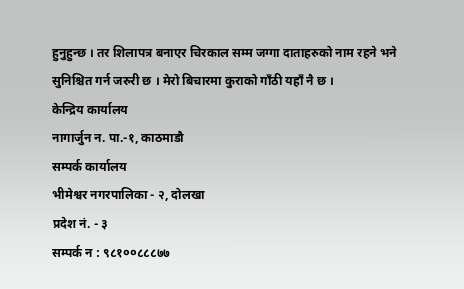हुनुहुन्छ । तर शिलापत्र बनाएर चिरकाल सम्म जग्गा दाताहरुको नाम रहने भने सुनिश्चित गर्न जरुरी छ । मेरो बिचारमा कुराको गाँठी यहाँ नै छ ।
केन्द्रिय कार्यालय
नागार्जुन न. पा.-१, काठमाडौ
सम्पर्क कार्यालय
भीमेश्वर नगरपालिका - २, दोलखा
प्रदेश नं. - ३
सम्पर्क न : ९८१००८८८७७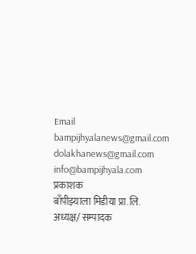Email
bampijhyalanews@gmail.com
dolakhanews@gmail.com
info@bampijhyala.com
प्रकाशक
बाँपीझ्याला मिडीया प्रा.लि.
अध्यक्ष/ सम्पादक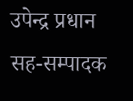उपेन्द्र प्रधान
सह-सम्पादक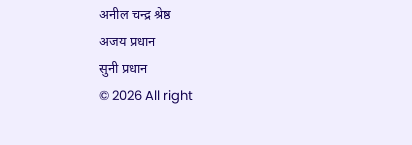अनील चन्द्र श्रेष्ठ
अजय प्रधान
सुनी प्रधान
© 2026 All right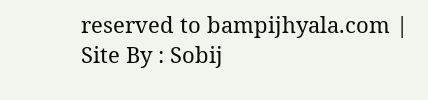reserved to bampijhyala.com | Site By : Sobij